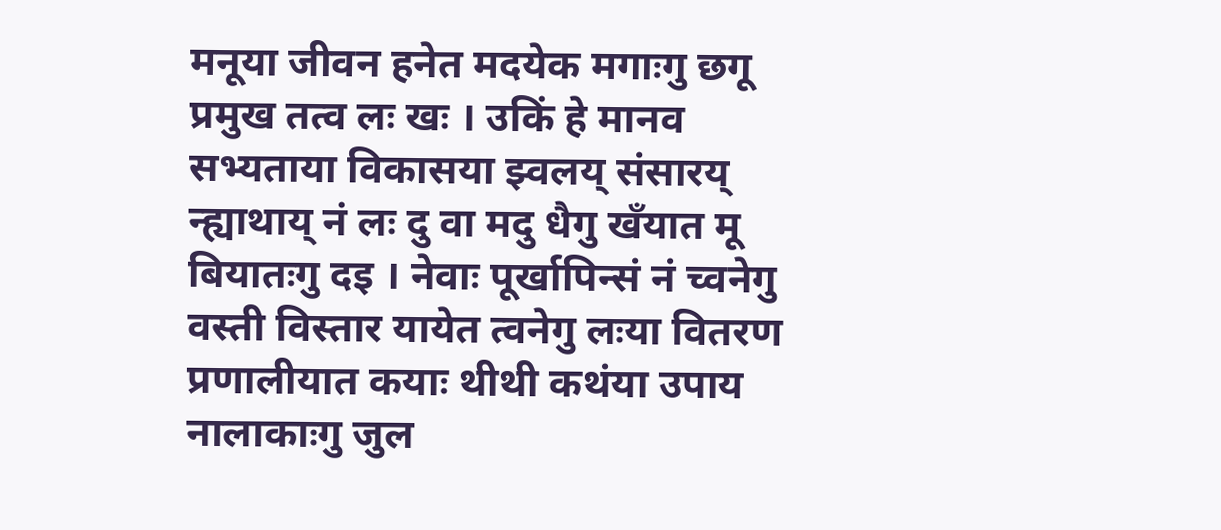मनूया जीवन हनेत मदयेक मगाःगु छगू प्रमुख तत्व लः खः । उकिं हे मानव सभ्यताया विकासया झ्वलय् संसारय् न्ह्याथाय् नं लः दु वा मदु धैगु खँयात मू बियातःगु दइ । नेवाः पूर्खापिन्सं नं च्वनेगु वस्ती विस्तार यायेत त्वनेगु लःया वितरण प्रणालीयात कयाः थीथी कथंया उपाय नालाकाःगु जुल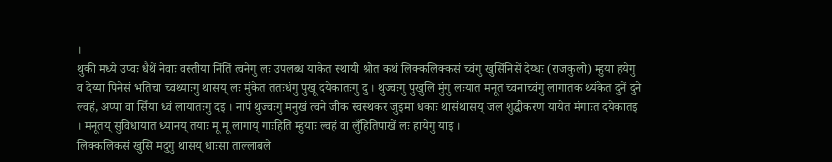।
थुकी मध्ये उप्वः धैथें नेवाः वस्तीया निंतिं त्वनेगु लः उपलब्ध याकेत स्थायी श्रोत कथं लिक्कलिक्कसं च्वंगु खुसिंनिसें देय्धः (राजकुलो) म्हुया हयेगु व देय्या पिनेसं भतिचा च्वथ्याःगु थासय् लः मुंकेत ततःधंगु पुखू दयेकातःगु दु । थुज्वःगु पुखुलि मुंगु लःयात मनूत च्वनाच्वंगु लागातक थ्यंकेत दुनें दुने ल्वहं, अप्पा वा सिँया ध्वं लायातःगु दइ । नापं थुज्वःगु मनुखं त्वने जीक स्वस्थकर जुइमा धकाः थासंथासय् जल शुद्धीकरण यायेत मंगाःत दयेकातइ । मनूतय् सुविधायात ध्यानय् तयाः मू मू लागाय् गाःहिति म्हुयाः ल्वहं वा लुँहितिपाखें लः हायेगु याइ ।
लिक्कलिकसं खुसि मदुगु थासय् धाःसा ताल्लाबले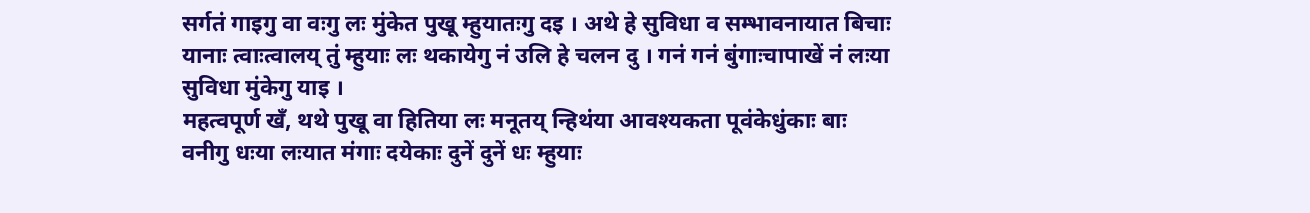सर्गतं गाइगु वा वःगु लः मुंकेत पुखू म्हुयातःगु दइ । अथे हे सुविधा व सम्भावनायात बिचाः यानाः त्वाःत्वालय् तुं म्हुयाः लः थकायेगु नं उलि हे चलन दु । गनं गनं बुंगाःचापाखें नं लःया सुविधा मुंकेगु याइ ।
महत्वपूर्ण खँ, थथे पुखू वा हितिया लः मनूतय् न्हिथंया आवश्यकता पूवंकेधुंकाः बाः वनीगु धःया लःयात मंगाः दयेकाः दुनें दुनें धः म्हुयाः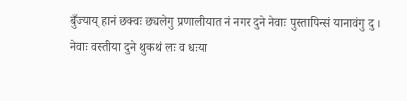बुँज्याय् हानं छक्वः छ्यलेगु प्रणालीयात नं नगर दुने नेवाः पुस्तापिन्सं यानावंगु दु ।
नेवाः वस्तीया दुने थुकथं लः व धःया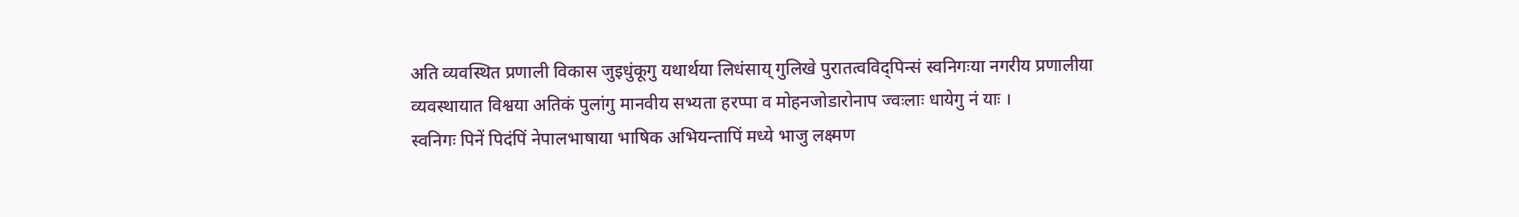अति व्यवस्थित प्रणाली विकास जुइधुंकूगु यथार्थया लिधंसाय् गुलिखे पुरातत्वविद्पिन्सं स्वनिगःया नगरीय प्रणालीया व्यवस्थायात विश्वया अतिकं पुलांगु मानवीय सभ्यता हरप्पा व मोहनजोडारोनाप ज्वःलाः धायेगु नं याः ।
स्वनिगः पिनें पिदंपिं नेपालभाषाया भाषिक अभियन्तापिं मध्ये भाजु लक्ष्मण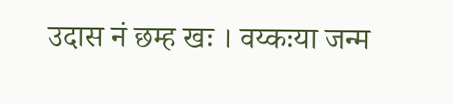उदास नं छम्ह खः । वय्कःया जन्म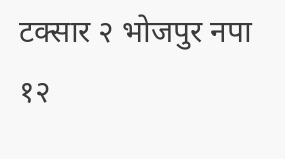टक्सार २ भोजपुर नपा १२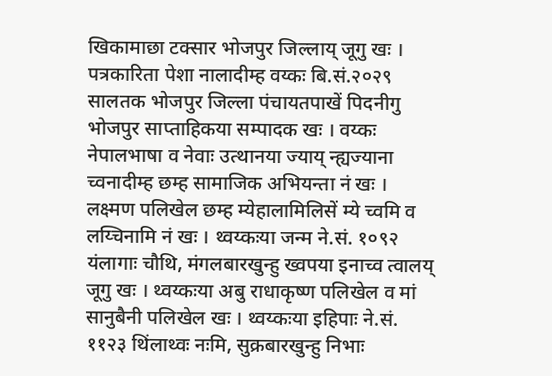खिकामाछा टक्सार भोजपुर जिल्लाय् जूगु खः । पत्रकारिता पेशा नालादीम्ह वय्कः बि.सं.२०२९ सालतक भोजपुर जिल्ला पंचायतपाखें पिदनीगु भोजपुर साप्ताहिकया सम्पादक खः । वय्कः नेपालभाषा व नेवाः उत्थानया ज्याय् न्ह्यज्याना च्वनादीम्ह छम्ह सामाजिक अभियन्ता नं खः ।
लक्ष्मण पलिखेल छम्ह म्येहालामिलिसें म्ये च्वमि व लय्चिनामि नं खः । थ्वय्कःया जन्म ने.सं. १०९२ यंलागाः चौथि, मंगलबारखुन्हु ख्वपया इनाच्व त्वालय् जूगु खः । थ्वय्कःया अबु राधाकृष्ण पलिखेल व मां सानुबैनी पलिखेल खः । थ्वय्कःया इहिपाः ने.सं. ११२३ थिंलाथ्वः नःमि, सुक्रबारखुन्हु निभाः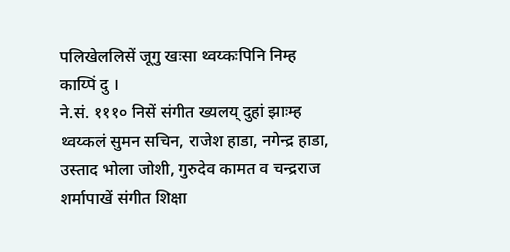पलिखेललिसें जूगु खःसा थ्वय्कःपिनि निम्ह काय्पिं दु ।
ने.सं. १११० निसें संगीत ख्यलय् दुहां झाःम्ह थ्वय्कलं सुमन सचिन, राजेश हाडा, नगेन्द्र हाडा, उस्ताद भोला जोशी, गुरुदेव कामत व चन्द्रराज शर्मापाखें संगीत शिक्षा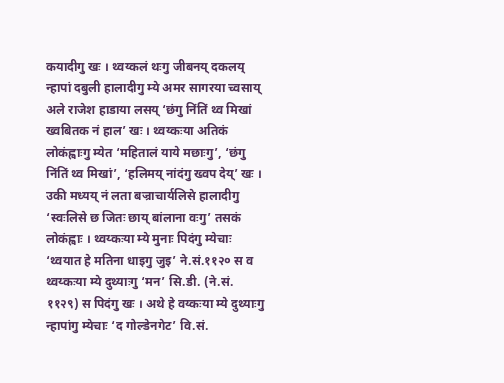कयादीगु खः । थ्वय्कलं थःगु जीबनय् दकलय् न्हापां दबुली हालादीगु म्ये अमर सागरया च्वसाय् अले राजेश हाडाया लसय् ‘छंगु निंतिं थ्व मिखां ख्वबितक नं हाल’ खः । थ्वय्कःया अतिकं लोकंह्वाःगु म्येत ‘महितालं याये मछाःगु’, ‘छंगु निंतिं थ्व मिखां’, ‘हलिमय् नांदंगु ख्वप देय्’ खः । उकी मध्यय् नं लता बज्राचार्यलिसे हालादीगु ‘स्वःलिसे छ जितः छाय् बांलाना वःगु’ तसकं लोकंह्वाः । थ्वय्कःया म्ये मुनाः पिदंगु म्येचाः ‘थ्वयात हे मतिना धाइगु जुइ’ ने.सं.११२० स व थ्वय्कःया म्ये दुथ्याःगु ‘मन’ सि.डी. (ने.सं. ११२९) स पिदंगु खः । अथे हे वय्कःया म्ये दुथ्याःगु न्हापांगु म्येचाः ‘द गोल्डेनगेट’ वि.सं.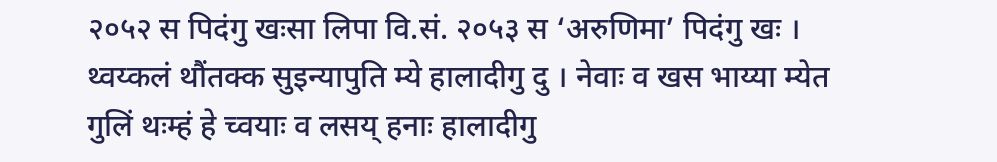२०५२ स पिदंगु खःसा लिपा वि.सं. २०५३ स ‘अरुणिमा’ पिदंगु खः ।
थ्वय्कलं थौंतक्क सुइन्यापुति म्ये हालादीगु दु । नेवाः व खस भाय्या म्येत गुलिं थःम्हं हे च्वयाः व लसय् हनाः हालादीगु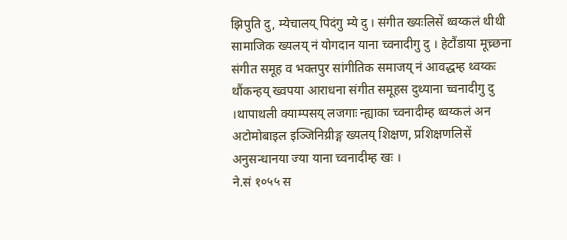झिपुति दु, म्येचालय् पिदंगु म्ये दु । संगीत ख्यःलिसें थ्वय्कलं थीथी सामाजिक ख्यलय् नं योगदान याना च्वनादीगु दु । हेटौंडाया मूच्र्छना संगीत समूह व भक्तपुर सांगीतिक समाजय् नं आवद्धम्ह थ्वय्कः थौंकन्हय् ख्वपया आराधना संगीत समूहस दुथ्याना च्वनादीगु दु ।थापाथली क्याम्पसय् लजगाः न्ह्याका च्वनादीम्ह थ्वय्कलं अन अटोमोबाइल इञ्जिनिय्रीङ्ग ख्यलय् शिक्षण, प्रशिक्षणलिसें अनुसन्धानया ज्या याना च्वनादीम्ह खः ।
ने.सं १०५५ स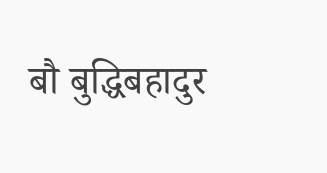बौ बुद्धिबहादुर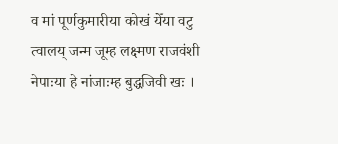व मां पूर्णकुमारीया कोखं येँया वटु त्वालय् जन्म जूम्ह लक्ष्मण राजवंशी नेपाःया हे नांजाःम्ह बुद्धजिवी खः ।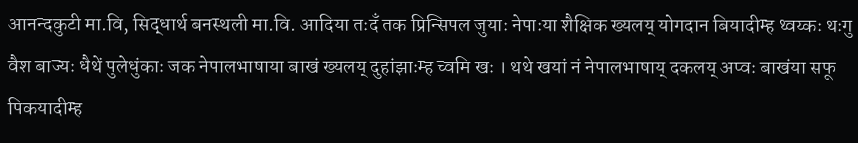आनन्दकुटी मा.वि, सिद्धार्थ बनस्थली मा.वि. आदिया तःदँ तक प्रिन्सिपल जुयाः नेपाःया शैक्षिक ख्यलय् योगदान बियादीम्ह थ्वय्कः थःगु वैश बाज्यः धैथें पुलेधुंकाः जक नेपालभाषाया बाखं ख्यलय् दुहांझाःम्ह च्वमि खः । थथे खयां नं नेपालभाषाय् दकलय् अप्वः बाखंया सफू पिकयादीम्ह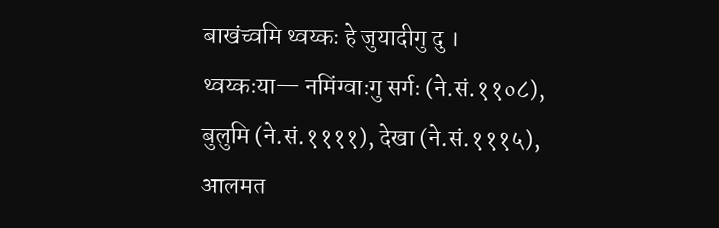बाखंच्वमि थ्वय्कः हे जुयादीगु दु । थ्वय्कःया— नमिंग्वाःगु सर्गः (ने.सं.११०८), बुलुमि (ने.सं.११११), देखा (ने.सं.१११५), आलमत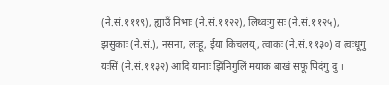(ने.सं.१११९), ह्याउँ निभाः (ने.सं.११२२), लिथ्वःगु सः (ने.सं.११२५), झसुकाः (ने.सं.), नसना, लःहू, ईया किचलय्, त्वाकः (ने.सं.११३०) व त्वःधूगु यःसिं (ने.सं.११३२) आदि यानाः झिंनिगुलिं मयाक बाखं सफू पिदंगु दु ।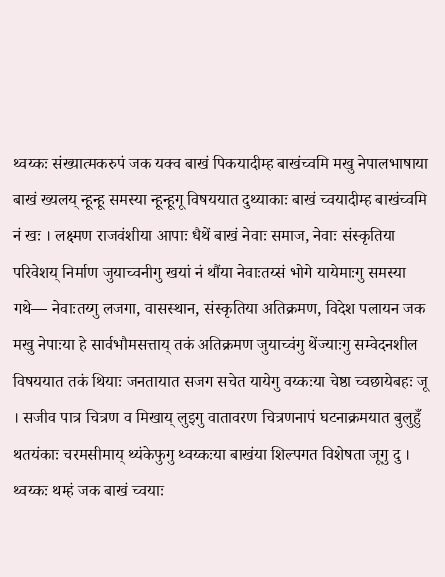थ्वय्कः संख्यात्मकरुपं जक यक्व बाखं पिकयादीम्ह बाखंच्वमि मखु नेपालभाषाया बाखं ख्यलय् न्हून्हू समस्या न्हून्हूगू विषययात दुथ्याकाः बाखं च्वयादीम्ह बाखंच्वमि नं खः । लक्ष्मण राजवंशीया आपाः धैथें बाखं नेवाः समाज, नेवाः संस्कृतिया परिवेशय् निर्माण जुयाच्वनीगु खयां नं थौंया नेवाःतय्सं भोगे यायेमाःगु समस्या गथे— नेवाःतय्गु लजगा, वासस्थान, संस्कृतिया अतिक्रमण, विदेश पलायन जक मखु नेपाःया हे सार्वभौमसत्ताय् तकं अतिक्रमण जुयाच्वंगु थेंज्याःगु सम्वेदनशील विषययात तकं थियाः जनतायात सजग सचेत यायेगु वय्कःया चेष्ठा च्वछायेबहः जू । सजीव पात्र चित्रण व मिखाय् लुइगु वातावरण चित्रणनापं घटनाक्रमयात बुलुहुँ थतयंकाः चरमसीमाय् थ्यंकेफुगु थ्वय्कःया बाखंया शिल्पगत विशेषता जूगु दु ।
थ्वय्कः थम्हं जक बाखं च्वयाः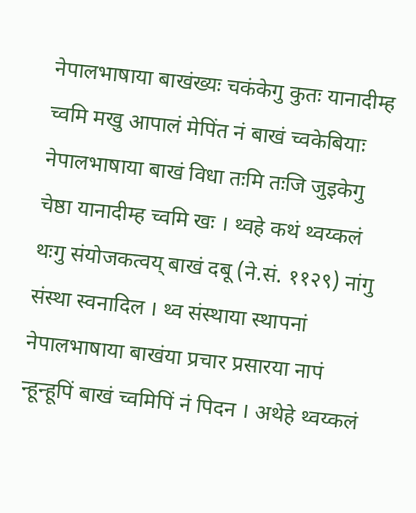नेपालभाषाया बाखंख्यः चकंकेगु कुतः यानादीम्ह च्वमि मखु आपालं मेपिंत नं बाखं च्वकेबियाः नेपालभाषाया बाखं विधा तःमि तःजि जुइकेगु चेष्ठा यानादीम्ह च्वमि खः । थ्वहे कथं थ्वय्कलं थःगु संयोजकत्वय् बाखं दबू (ने.सं. ११२९) नांगु संस्था स्वनादिल । थ्व संस्थाया स्थापनां नेपालभाषाया बाखंया प्रचार प्रसारया नापं न्हून्हूपिं बाखं च्वमिपिं नं पिदन । अथेहे थ्वय्कलं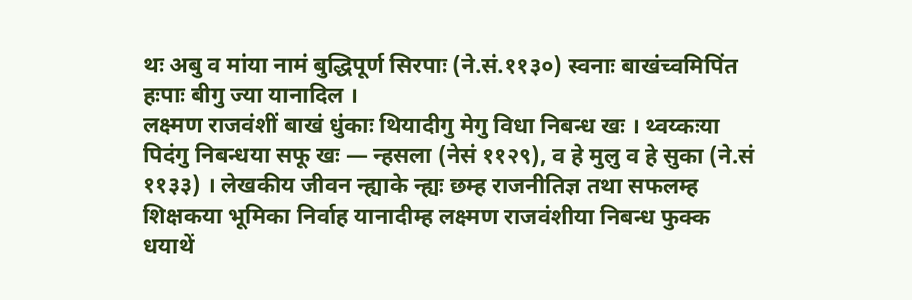थः अबु व मांया नामं बुद्धिपूर्ण सिरपाः (ने.सं.११३०) स्वनाः बाखंच्वमिपिंत हःपाः बीगु ज्या यानादिल ।
लक्ष्मण राजवंशीं बाखं धुंकाः थियादीगु मेगु विधा निबन्ध खः । थ्वय्कःया पिदंगु निबन्धया सफू खः — न्हसला (नेसं ११२९), व हे मुलु व हे सुका (ने.सं ११३३) । लेखकीय जीवन न्ह्याके न्ह्यः छम्ह राजनीतिज्ञ तथा सफलम्ह शिक्षकया भूमिका निर्वाह यानादीम्ह लक्ष्मण राजवंशीया निबन्ध फुक्क धयाथें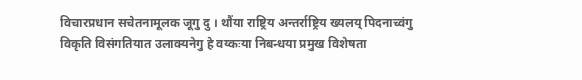विचारप्रधान सचेतनामूलक जूगु दु । थौंया राष्ट्रिय अन्तर्राष्ट्रिय ख्यलय् पिदनाच्वंगु विकृति विसंगतियात उलाक्यनेगु हे वय्कःया निबन्धया प्रमुख विशेषता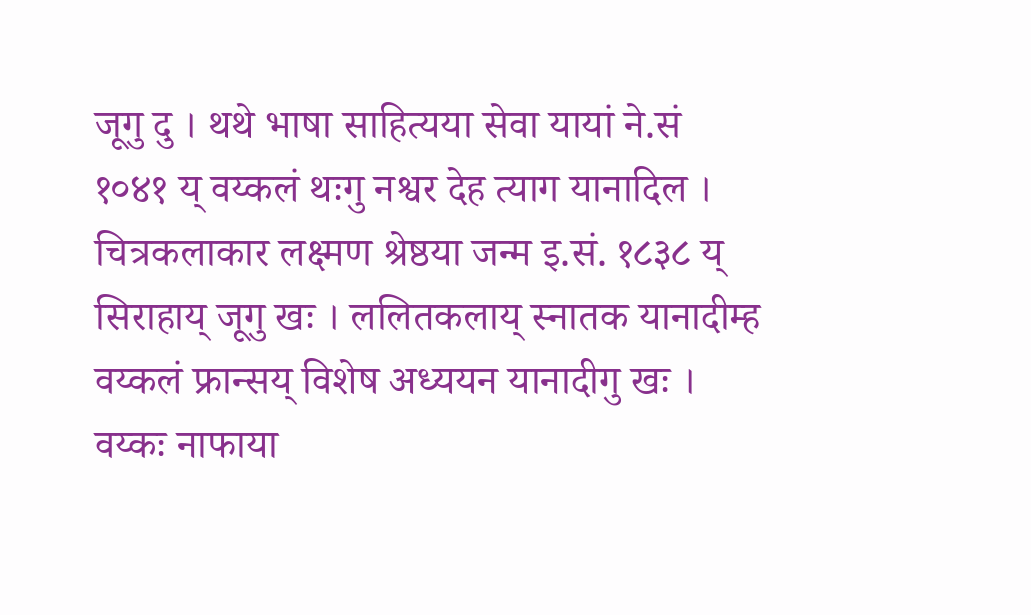जूगु दु । थथे भाषा साहित्यया सेवा यायां ने.सं १०४१ य् वय्कलं थःगु नश्वर देह त्याग यानादिल ।
चित्रकलाकार लक्ष्मण श्रेष्ठया जन्म इ.सं. १८३८ य् सिराहाय् जूगु खः । ललितकलाय् स्नातक यानादीम्ह वय्कलं फ्रान्सय् विशेष अध्ययन यानादीगु खः । वय्कः नाफाया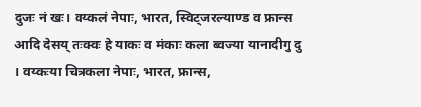दुजः नं खः। वय्कलं नेपाः, भारत, स्विट्जरल्याण्ड व फ्रान्स आदि देसय् तःक्वः हे याकः व मंकाः कला ब्वज्या यानादीगु दु । वय्कःया चित्रकला नेपाः, भारत, फ्रान्स,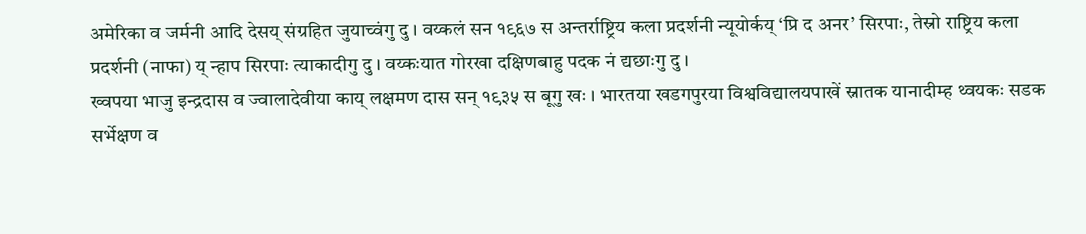अमेरिका व जर्मनी आदि देसय् संग्रहित जुयाच्वंगु दु । वय्कलं सन १९६७ स अन्तर्राष्ट्रिय कला प्रदर्शनी न्यूयोर्कय् ‘प्रि द अनर’ सिरपाः, तेस्रो राष्ट्रिय कला प्रदर्शनी (नाफा) य् न्हाप सिरपाः त्याकादीगु दु । वय्कःयात गोरखा दक्षिणबाहु पदक नं द्यछाःगु दु ।
ख्वपया भाजु इन्द्रदास व ज्वालादेवीया काय् लक्षमण दास सन् १९३५ स बूगु खः । भारतया खडगपुरया विश्वविद्यालयपाखें स्नातक यानादीम्ह थ्वयकः सडक सर्भेक्षण व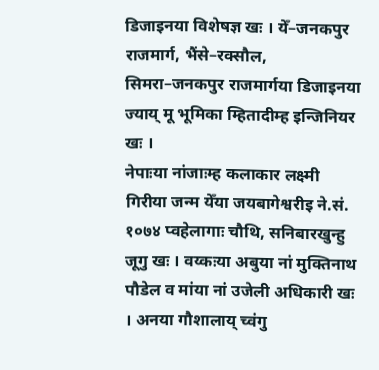डिजाइनया विशेषज्ञ खः । येँ–जनकपुर राजमार्ग, भैंसे–रक्सौल, सिमरा–जनकपुर राजमार्गया डिजाइनया ज्याय् मू भूमिका म्हितादीम्ह इन्जिनियर खः ।
नेपाःया नांजाःम्ह कलाकार लक्ष्मी गिरीया जन्म येँया जयबागेश्वरीइ ने.सं. १०७४ प्वहेलागाः चौथि, सनिबारखुन्हु जूगु खः । वय्कःया अबुया नां मुक्तिनाथ पौडेल व मांया नां उजेली अधिकारी खः । अनया गौशालाय् च्वंगु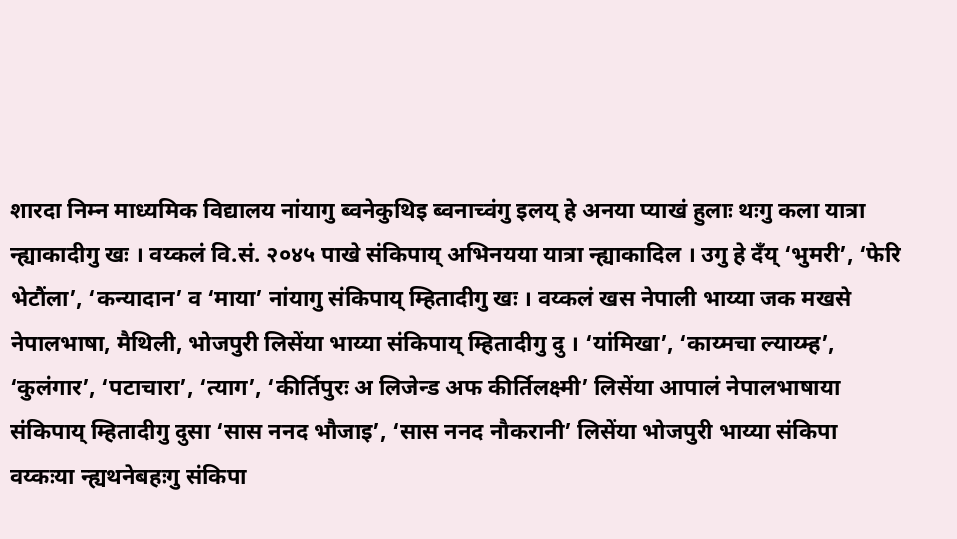शारदा निम्न माध्यमिक विद्यालय नांयागु ब्वनेकुथिइ ब्वनाच्वंगु इलय् हे अनया प्याखं हुलाः थःगु कला यात्रा न्ह्याकादीगु खः । वय्कलं वि.सं. २०४५ पाखे संकिपाय् अभिनयया यात्रा न्ह्याकादिल । उगु हे दँय् ‘भुमरी’, ‘फेरि भेटौंला’, ‘कन्यादान’ व ‘माया’ नांयागु संकिपाय् म्हितादीगु खः । वय्कलं खस नेपाली भाय्या जक मखसे नेपालभाषा, मैथिली, भोजपुरी लिसेंया भाय्या संकिपाय् म्हितादीगु दु । ‘यांमिखा’, ‘काय्मचा ल्याय्म्ह’, ‘कुलंगार’, ‘पटाचारा’, ‘त्याग’, ‘कीर्तिपुरः अ लिजेन्ड अफ कीर्तिलक्ष्मी’ लिसेंया आपालं नेपालभाषाया संकिपाय् म्हितादीगु दुसा ‘सास ननद भौजाइ’, ‘सास ननद नौकरानी’ लिसेंया भोजपुरी भाय्या संकिपा वय्कःया न्ह्यथनेबहःगु संकिपा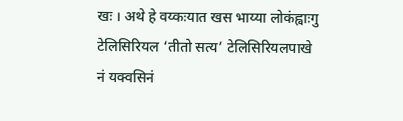खः । अथे हे वय्कःयात खस भाय्या लोकंह्वाःगु टेलिसिरियल ‘तीतो सत्य’ टेलिसिरियलपाखे नं यक्वसिनं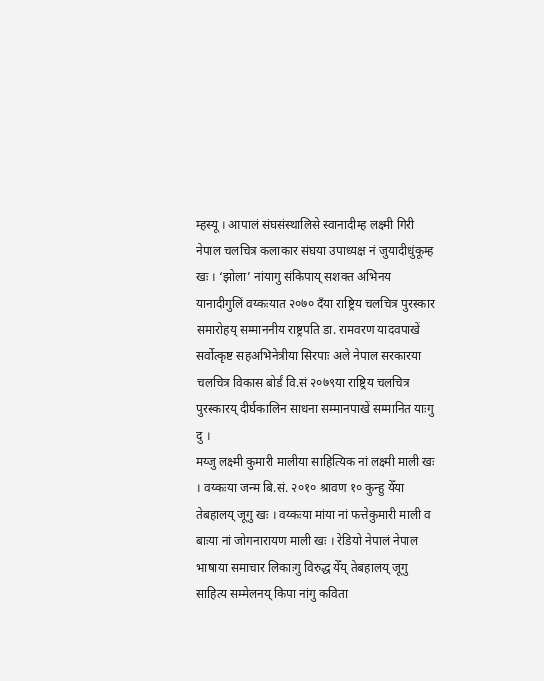म्हस्यू । आपालं संघसंस्थालिसे स्वानादीम्ह लक्ष्मी गिरी नेपाल चलचित्र कलाकार संघया उपाध्यक्ष नं जुयादीधुंकूम्ह खः । ‘झोला’ नांयागु संकिपाय् सशक्त अभिनय यानादीगुलिं वय्कःयात २०७० दँया राष्ट्रिय चलचित्र पुरस्कार समारोहय् सम्माननीय राष्ट्रपति डा. रामवरण यादवपाखें सर्वोत्कृष्ट सहअभिनेत्रीया सिरपाः अले नेपाल सरकारया चलचित्र विकास बोर्डं वि.सं २०७९या राष्ट्रिय चलचित्र पुरस्कारय् दीर्घकालिन साधना सम्मानपाखें सम्मानित याःगु दु ।
मय्जु लक्ष्मी कुमारी मालीया साहित्यिक नां लक्ष्मी माली खः । वय्कःया जन्म बि.सं. २०१० श्रावण १० कुन्हु येँया तेबहालय् जूगु खः । वय्कःया मांया नां फत्तेकुमारी माली व बाःया नां जोगनारायण माली खः । रेडियो नेपालं नेपाल भाषाया समाचार लिकाःगु विरुद्ध येँय् तेबहालय् जूगु साहित्य सम्मेलनय् किपा नांगु कविता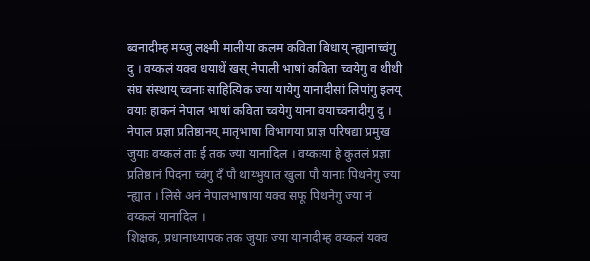ब्वनादीम्ह मय्जु लक्ष्मी मालीया कलम कविता बिधाय् न्ह्यानाच्वंगु दु । वय्कलं यक्व धयाथें खस् नेपाली भाषां कविता च्वयेगु व थीथी संघ संस्थाय् च्वनाः साहित्यिक ज्या यायेगु यानादीसां लिपांगु इलय् वयाः हाकनं नेपाल भाषां कविता च्वयेगु याना वयाच्वनादीगु दु । नेपाल प्रज्ञा प्रतिष्ठानय् मातृभाषा विभागया प्राज्ञ परिषद्या प्रमुख जुयाः वय्कलं ताः ई तक ज्या यानादिल । वय्कःया हे कुतलं प्रज्ञा प्रतिष्ठानं पिदना च्वंगु दँ पौ थाय्भुयात खुला पौ यानाः पिथनेगु ज्या न्ह्यात । लिसे अनं नेपालभाषाया यक्व सफू पिथनेगु ज्या नं वय्कलं यानादिल ।
शिक्षक, प्रधानाध्यापक तक जुयाः ज्या यानादीम्ह वय्कलं यक्व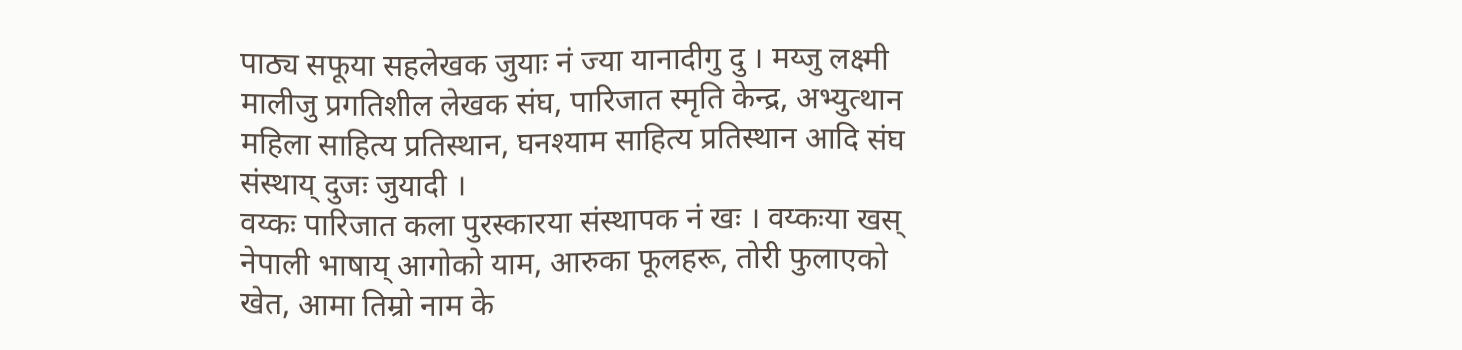पाठ्य सफूया सहलेखक जुयाः नं ज्या यानादीगु दु । मय्जु लक्ष्मी मालीजु प्रगतिशील लेखक संघ, पारिजात स्मृति केन्द्र, अभ्युत्थान महिला साहित्य प्रतिस्थान, घनश्याम साहित्य प्रतिस्थान आदि संघ संस्थाय् दुजः जुयादी ।
वय्कः पारिजात कला पुरस्कारया संस्थापक नं खः । वय्कःया खस् नेपाली भाषाय् आगोको याम, आरुका फूलहरू, तोरी फुलाएको खेत, आमा तिम्रो नाम के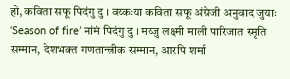हो, कविता सफू पिदंगु दु । वय्कःया कविता सफू अंग्रेजी अनुवाद जुयाः ‘Season of fire’ नांमं पिदंगु दु । मय्जु लक्ष्मी माली पारिजात स्मृति सम्मान, देशभक्त गणतान्त्रीक सम्मान, आरपि शर्मा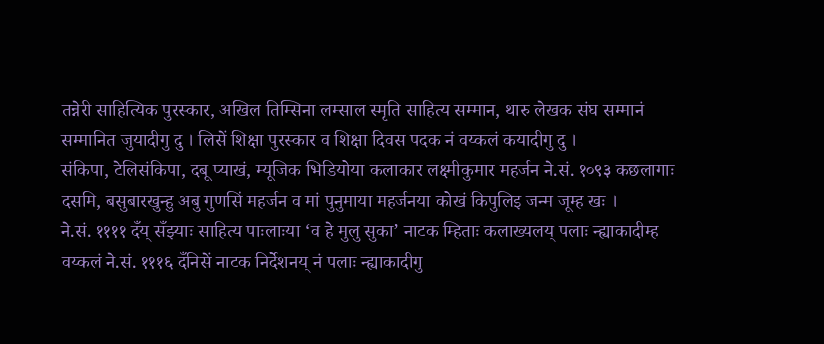तन्नेरी साहित्यिक पुरस्कार, अखिल तिम्सिना लम्साल स्मृति साहित्य सम्मान, थारु लेखक संघ सम्मानं सम्मानित जुयादीगु दु । लिसें शिक्षा पुरस्कार व शिक्षा दिवस पदक नं वय्कलं कयादीगु दु ।
संकिपा, टेलिसंकिपा, दबू प्याखं, म्यूजिक भिडियोया कलाकार लक्ष्मीकुमार महर्जन ने.सं. १०९३ कछलागाः दसमि, बसुबारखुन्हु अबु गुणसिं महर्जन व मां पुनुमाया महर्जनया कोखं किपुलिइ जन्म जूम्ह खः ।
ने.सं. ११११ दँय् सँझ्याः साहित्य पाःलाःया ‘व हे मुलु सुका’ नाटक म्हिताः कलाख्यलय् पलाः न्ह्याकादीम्ह वय्कलं ने.सं. १११६ दँनिसें नाटक निर्देशनय् नं पलाः न्ह्याकादीगु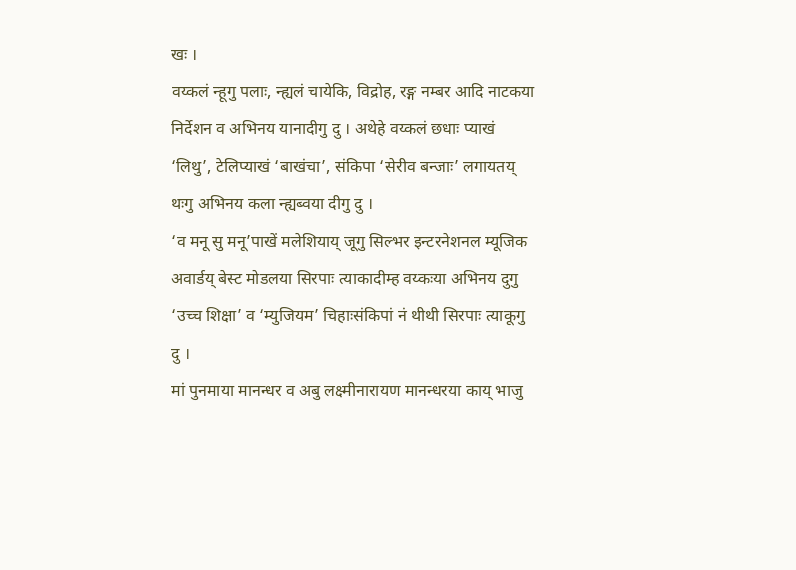खः ।
वय्कलं न्हूगु पलाः, न्ह्यलं चायेकि, विद्रोह, रङ्ग नम्बर आदि नाटकया निर्देशन व अभिनय यानादीगु दु । अथेहे वय्कलं छधाः प्याखं ‘लिथु’, टेलिप्याखं ‘बाखंचा’, संकिपा ‘सेरीव बन्जाः’ लगायतय् थःगु अभिनय कला न्ह्यब्वया दीगु दु ।
‘व मनू सु मनू’पाखें मलेशियाय् जूगु सिल्भर इन्टरनेशनल म्यूजिक अवार्डय् बेस्ट मोडलया सिरपाः त्याकादीम्ह वय्कःया अभिनय दुगु ‘उच्च शिक्षा’ व ‘म्युजियम’ चिहाःसंकिपां नं थीथी सिरपाः त्याकूगु दु ।
मां पुनमाया मानन्धर व अबु लक्ष्मीनारायण मानन्धरया काय् भाजु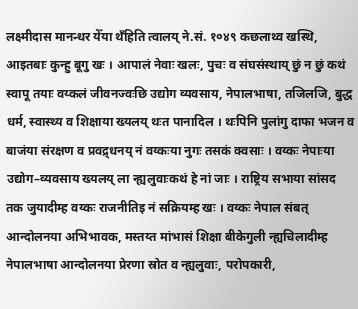लक्ष्मीदास मानन्धर येँया थँहिति त्वालय् ने.सं. १०४९ कछलाथ्व खस्थि, आइतबाः कुन्हु बूगु खः । आपालं नेवाः खलः, पुचः व संघसंस्थाय् छुं न छुं कथं स्वापू तयाः वय्कलं जीवनज्वःछि उद्योग व्यवसाय, नेपालभाषा, तजिलजि, बुद्ध धर्म, स्वास्थ्य व शिक्षाया ख्यलय् थःत पानादिल । थःपिनि पुलांगु दाफा भजन व बाजंया संरक्षण व प्रवद्र्धनय् नं वय्कःया नुगः तसकं क्वसाः । वय्कः नेपाःया उद्योग–व्यवसाय ख्यलय् ला न्ह्यलुवाःकथं हे नां जाः । राष्ट्रिय सभाया सांसद तक जुयादीम्ह वय्कः राजनीतिइ नं सक्रियम्ह खः । वय्कः नेपाल संबत् आन्दोलनया अभिभावक, मस्तय्त मांभासं शिक्षा बीकेगुली न्ह्यचिलादीम्ह नेपालभाषा आन्दोलनया प्रेरणा स्रोत व न्ह्यलुवाः, परोपकारी,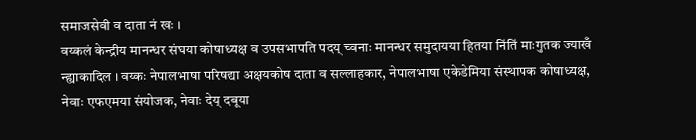समाजसेवी व दाता नं खः ।
वय्कलं केन्द्रीय मानन्धर संघया कोषाध्यक्ष व उपसभापति पदय् च्वनाः मानन्धर समुदायया हितया निंतिं माःगुतक ज्याखँ न्ह्याकादिल । वय्कः नेपालभाषा परिषद्या अक्षयकोष दाता व सल्लाहकार, नेपालभाषा एकेडेमिया संस्थापक कोषाध्यक्ष, नेवाः एफएमया संयोजक, नेवाः देय् दबूया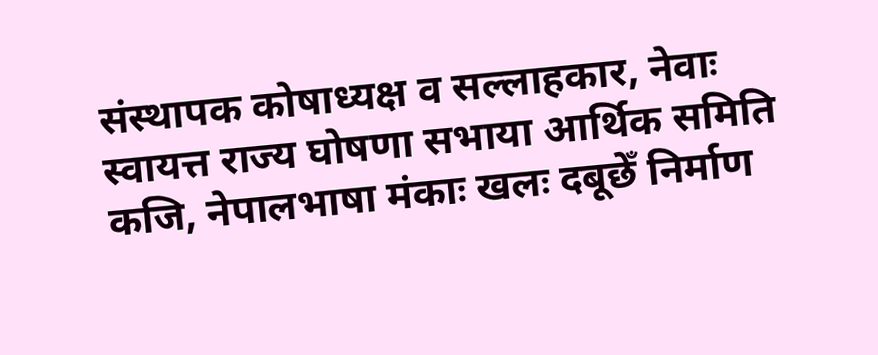संस्थापक कोषाध्यक्ष व सल्लाहकार, नेवाः स्वायत्त राज्य घोषणा सभाया आर्थिक समिति कजि, नेपालभाषा मंकाः खलः दबूछेँ निर्माण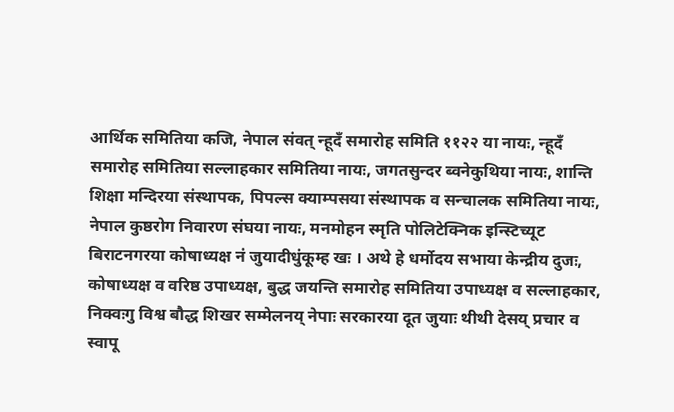आर्थिक समितिया कजि, नेपाल संवत् न्हूदँ समारोह समिति ११२२ या नायः, न्हूदँ समारोह समितिया सल्लाहकार समितिया नायः, जगतसुन्दर ब्वनेकुथिया नायः, शान्ति शिक्षा मन्दिरया संस्थापक, पिपल्स क्याम्पसया संस्थापक व सन्चालक समितिया नायः, नेपाल कुष्ठरोग निवारण संघया नायः, मनमोहन स्मृति पोलिटेक्निक इन्स्टिच्यूट बिराटनगरया कोषाध्यक्ष नं जुयादीधुंकूम्ह खः । अथे हे धर्मोदय सभाया केन्द्रीय दुजः, कोषाध्यक्ष व वरिष्ठ उपाध्यक्ष, बुद्ध जयन्ति समारोह समितिया उपाध्यक्ष व सल्लाहकार, निक्वःगु विश्व बौद्ध शिखर सम्मेलनय् नेपाः सरकारया दूत जुयाः थीथी देसय् प्रचार व स्वापू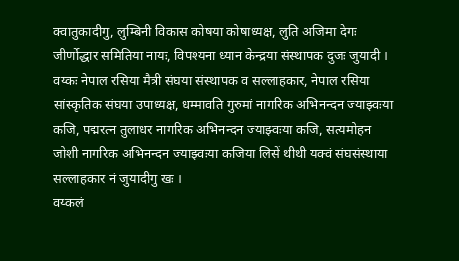क्वातुकादीगु, लुम्बिनी विकास कोषया कोषाध्यक्ष, लुति अजिमा देगः जीर्णोद्धार समितिया नायः, विपश्यना ध्यान केन्द्रया संस्थापक दुजः जुयादी । वय्कः नेपाल रसिया मैत्री संघया संस्थापक व सल्लाहकार, नेपाल रसिया सांस्कृतिक संघया उपाध्यक्ष, धम्मावति गुरुमां नागरिक अभिनन्दन ज्याझ्वःया कजि, पद्मरत्न तुलाधर नागरिक अभिनन्दन ज्याझ्वःया कजि, सत्यमोहन जोशी नागरिक अभिनन्दन ज्याझ्वःया कजिया लिसें थीथी यक्वं संघसंस्थाया सल्लाहकार नं जुयादीगु खः ।
वय्कलं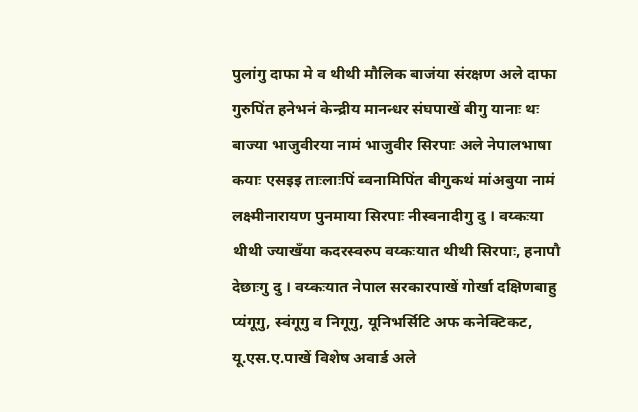पुलांगु दाफा मे व थीथी मौलिक बाजंया संरक्षण अले दाफा गुरुपिंत हनेभनं केन्द्रीय मानन्धर संघपाखें बीगु यानाः थः बाज्या भाजुवीरया नामं भाजुवीर सिरपाः अले नेपालभाषा कयाः एसइइ ताःलाःपिं ब्वनामिपिंत बीगुकथं मांअबुया नामं लक्ष्मीनारायण पुनमाया सिरपाः नीस्वनादीगु दु । वय्कःया थीथी ज्याखँया कदरस्वरुप वय्कःयात थीथी सिरपाः, हनापौ देछाःगु दु । वय्कःयात नेपाल सरकारपाखें गोर्खा दक्षिणबाहु प्यंगूगु, स्वंगूगु व निगूगु, यूनिभर्सिटि अफ कनेक्टिकट, यू.एस.ए.पाखें विशेष अवार्ड अले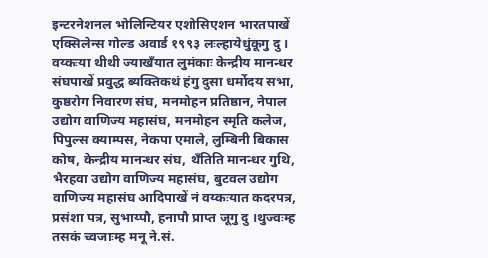इन्टरनेशनल भोलिन्टियर एशोसिएशन भारतपाखें एक्सिलेन्स गोल्ड अवार्ड १९९३ लःल्हायेधुंकूगु दु ।
वय्कःया थीथी ज्याखँयात लुमंकाः केन्द्रीय मानन्धर संघपाखें प्रवुद्ध ब्यक्तिकथं हंगु दुसा धर्मोदय सभा, कुष्ठरोग निवारण संघ, मनमोहन प्रतिष्ठान, नेपाल उद्योग वाणिज्य महासंघ, मनमोहन स्मृति कलेज, पिपुल्स क्याम्पस, नेकपा एमाले, लुम्बिनी बिकास कोष, केन्द्रीय मानन्धर संघ, थँतिति मानन्धर गुथि, भैरहवा उद्योग वाणिज्य महासंघ, बुटवल उद्योग वाणिज्य महासंघ आदिपाखें नं वय्कःयात कदरपत्र, प्रसंशा पत्र, सुभाय्पौ, हनापौ प्राप्त जूगु दु ।थुज्वःम्ह तसकं च्वजाःम्ह मनू ने.सं.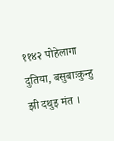११४२ पोहेलागा दुतिया, बसुबाःकुन्हु झी दथुइ मंत ।